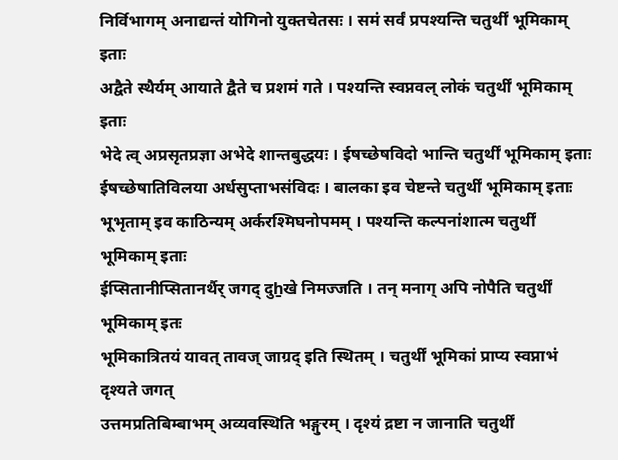निर्विभागम् अनाद्यन्तं योगिनो युक्तचेतसः । समं सर्वं प्रपश्यन्ति चतुर्थीं भूमिकाम् इताः
अद्वैते स्थैर्यम् आयाते द्वैते च प्रशमं गते । पश्यन्ति स्वप्नवल् लोकं चतुर्थीं भूमिकाम् इताः
भेदे त्व् अप्रसृतप्रज्ञा अभेदे शान्तबुद्धयः । ईषच्छेषविदो भान्ति चतुर्थीं भूमिकाम् इताः
ईषच्छेषातिविलया अर्धसुप्ताभसंविदः । बालका इव चेष्टन्ते चतुर्थीं भूमिकाम् इताः
भूभृताम् इव काठिन्यम् अर्करश्मिघनोपमम् । पश्यन्ति कल्पनांशात्म चतुर्थीं भूमिकाम् इताः
ईप्सितानीप्सितानर्थैर् जगद् दुẖखे निमज्जति । तन् मनाग् अपि नोपैति चतुर्थीं भूमिकाम् इतः
भूमिकात्रितयं यावत् तावज् जाग्रद् इति स्थितम् । चतुर्थीं भूमिकां प्राप्य स्वप्नाभं दृश्यते जगत्
उत्तमप्रतिबिम्बाभम् अव्यवस्थिति भङ्गुरम् । दृश्यं द्रष्टा न जानाति चतुर्थीं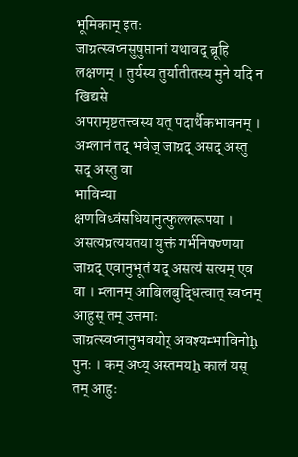भूमिकाम् इतः
जाग्रत्स्वप्नसुषुप्तानां यथावद् ब्रूहि लक्षणम् । तुर्यस्य तुर्यातीतस्य मुने यदि न खिद्यसे
अपरामृष्टतत्त्वस्य यत् पदार्थैकभावनम् । अम्लानं तद् भवेज् जाग्रद् असद् अस्तु सद् अस्तु वा
भाविन्या क्षणविध्वंसधियानुत्फुल्लरूपया । असत्यप्रत्ययतया युक्तं गर्भनिषण्णया
जाग्रद् एवानुभूतं यद् असत्यं सत्यम् एव वा । म्लानम् आबिलबुद्धित्वात् स्वप्नम् आहुस् तम् उत्तमाः
जाग्रत्स्वप्नानुभवयोर् अवश्यम्भाविनोḫ पुनः । कम् अप्य् अस्तमयẖ कालं यस् तम् आहुः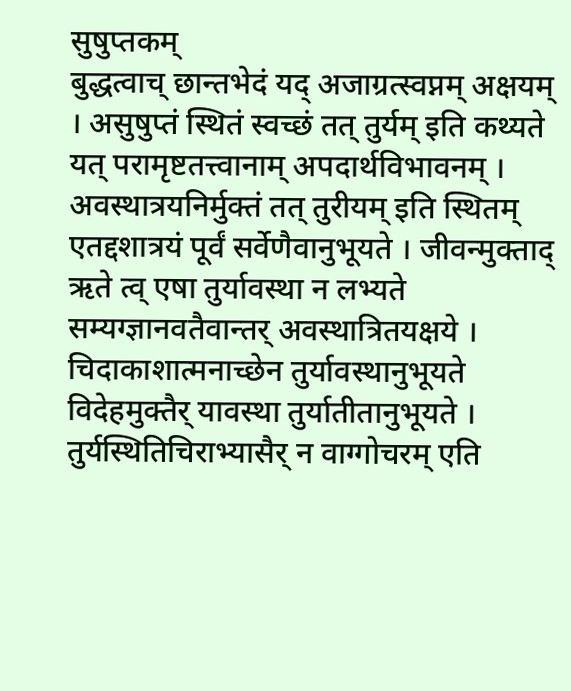सुषुप्तकम्
बुद्धत्वाच् छान्तभेदं यद् अजाग्रत्स्वप्नम् अक्षयम् । असुषुप्तं स्थितं स्वच्छं तत् तुर्यम् इति कथ्यते
यत् परामृष्टतत्त्वानाम् अपदार्थविभावनम् । अवस्थात्रयनिर्मुक्तं तत् तुरीयम् इति स्थितम्
एतद्दशात्रयं पूर्वं सर्वेणैवानुभूयते । जीवन्मुक्ताद् ऋते त्व् एषा तुर्यावस्था न लभ्यते
सम्यग्ज्ञानवतैवान्तर् अवस्थात्रितयक्षये । चिदाकाशात्मनाच्छेन तुर्यावस्थानुभूयते
विदेहमुक्तैर् यावस्था तुर्यातीतानुभूयते । तुर्यस्थितिचिराभ्यासैर् न वाग्गोचरम् एति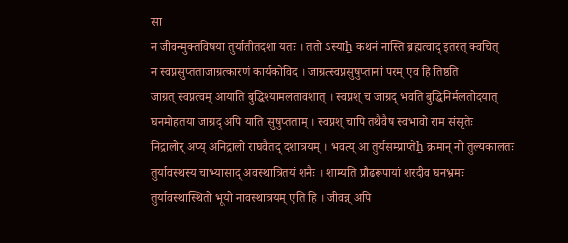सा
न जीवन्मुक्तविषया तुर्यातीतदशा यतः । ततो ऽस्याẖ कथनं नास्ति ब्रह्मत्वाद् इतरत् क्वचित्
न स्वप्नसुप्तताजाग्रत्कारणं कार्यकोविद । जाग्रत्स्वप्नसुषुप्तानां परम् एव हि तिष्ठति
जाग्रत् स्वप्नत्वम् आयाति बुद्धिश्यामलतावशात् । स्वप्नश् च जाग्रद् भवति बुद्धिनिर्मलतोदयात्
घनमोहतया जाग्रद् अपि याति सुषुप्तताम् । स्वप्नश् चापि तथैवैष स्वभावो राम संसृतेः
निद्रालोर् अप्य् अनिद्रालो राघवैतद् दशात्रयम् । भवत्य् आ तुर्यसम्प्राप्तेẖ क्रमान् नो तुल्यकालतः
तुर्यावस्थस्य चाभ्यासाद् अवस्थात्रितयं शनैः । शाम्यति प्रौढरूपायां शरदीव घनभ्रमः
तुर्यावस्थास्थितो भूयो नावस्थात्रयम् एति हि । जीवन्न् अपि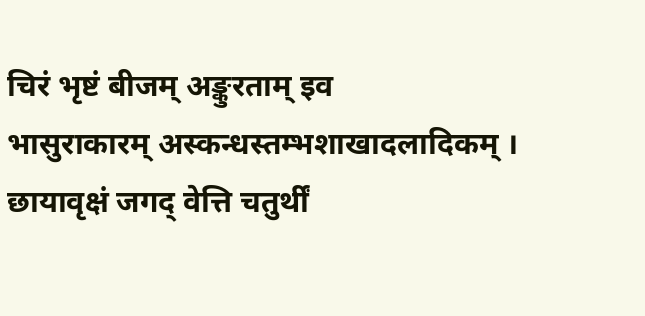चिरं भृष्टं बीजम् अङ्कुरताम् इव
भासुराकारम् अस्कन्धस्तम्भशाखादलादिकम् । छायावृक्षं जगद् वेत्ति चतुर्थीं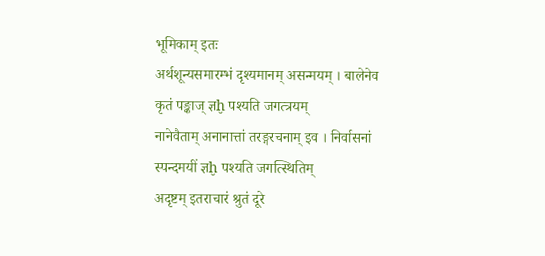भूमिकाम् इतः
अर्थशून्यसमारम्भं दृश्यमानम् असन्मयम् । बालेनेव कृतं पङ्काज् ज्ञḫ पश्यति जगत्त्रयम्
नानेवैताम् अनानात्तां तरङ्गरचनाम् इव । निर्वासनां स्पन्दमयीं ज्ञḫ पश्यति जगत्स्थितिम्
अदृष्टम् इतराचारं श्रुतं दूरे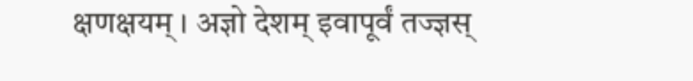क्षणक्षयम् । अज्ञो देशम् इवापूर्वं तज्ज्ञस्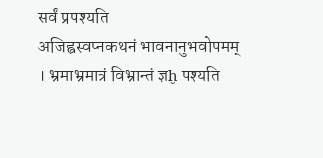सर्वं प्रपश्यति
अजिह्वस्वप्नकथनं भावनानुभवोपमम् । भ्रमाभ्रमात्रं विभ्रान्तं ज्ञḫ पश्यति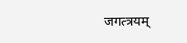जगत्त्रयम्